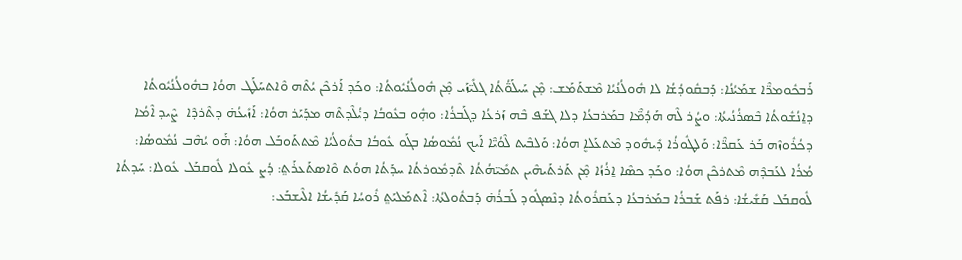ܪܰܒܟܽܘܡܪ̈ܶܐ ܫܡܰܝܳܢܳܐ: ܕܰܒܩܽܘܕܳܫܳܐ ܠܐ ܗܽܘܠܳܢܳܝܳܐ ܡܶܫܬܰܡܰܫ: ܡ̣ܶܢ ܚܰܝܠܰܘ̈ܳܬܳܐ ܓܠܺܝ̈ܙܰܝ ܡ̣ܶܢ ܗܽܘܠܳܢܳܝܽܘܬܳܐ: ܘܟܰܕ ܐܰܪܟܶܢ ܝܳܬܶܗ ܘܶܐܬܚܰܠܰܛ ܗܘܳܐ ܒܗܽܘܠܳܢܳܝܽܘܬܳܐ ܕܐ̱ܢܳܫܽܘܬܳܐ ܒܶܣܪܳܢܳܝܬܳܐ: ܘܨܳܪ ܠܶܗ ܗܰܕܳܡ̈ܶܐ ܒܡܰܪܒܥܳܐ ܕܠܐ ܓܫܰܦ ܒܶܗ ܙܰܪܥܳܐ ܕܓܰܒܪܳܐ: ܘܗ̣ܽܘ ܒܥܽܘܒܳܐ ܕܝ̇ܳܠܶܕܬܶܗ ܡܕܰܝܰܪ ܗܘܳܐ: ܐܰܙܺܝܥܳܗ̇ ܕܬܶܪܕܶܐ  ܨܶܝܕ ܐܶܡܳܐ ܕܟܳܪܽܘܙܶܗ ܒܰܪ ܥܰܩܪ̈ܶܐ: ܘܰܠܛܽܘܪܳܐ ܕܺܝܗܽܘܕ ܡܶܬܥܰܠܐܷ ܗܘܳܐ: ܘܰܠܒܶܝܬ ܠܶܘܳܝ̈ܶܐ ܐܰܝܟ ܢܳܡܽܘܣܳܐ ܒܓܰܘ ܥܽܘܒܳܐ ܒܬܽܘܠܳܝܳܐ ܡܶܬܬܰܘܒܰܠ ܗܘܳܐ: ܗ̇ܰܘ ܝܳܗܶܒ ܢܳܡܽܘܣܳܐ: ܡܳܪܳܐ ܠܥܰܒܕܶܗ ܡܶܬܪܟܶܢ ܗܘܳܐ: ܘܟܰܕ ܟܣܶܐ ܐ̱ܪܳܙܳܐ ܡ̣ܶܢ ܬܰܪܬܰܝܗܶܝܢ ܬܡܺܝ̈ܗܳܬܳܐ ܬܶܕܡܽܘܪܬܳܐ ܚܕܰܬܳܐ ܗܘܳܬ ܘܶܐܣܬܰܥܪܰܬ݀: ܕܳܨ ܥܽܘܠܐ ܠܽܘܩܒܰܠ ܥܽܘܠܐ: ܚܰܕܬܳܐ ܠܽܘܩܒܰܠ ܩܰܫܺܝܫܳܐ: ܪܦܰܬ ܫܰܒܪܳܐ ܒܡܰܪܒܥܳܐ ܕܥܰܩܪܽܘܬܳܐ ܕܢܶܣܓܽܘܕ ܠܰܒܪܳܗ̇ ܕܰܒܬܽܘܠܬܳܐ: ܐܶܬܡܰܠܝܰܬ݀ ܪܽܘܚܳܐ ܩܰܕܺܝܫܳܐ ܐܠܶܝܫܒܰܥ: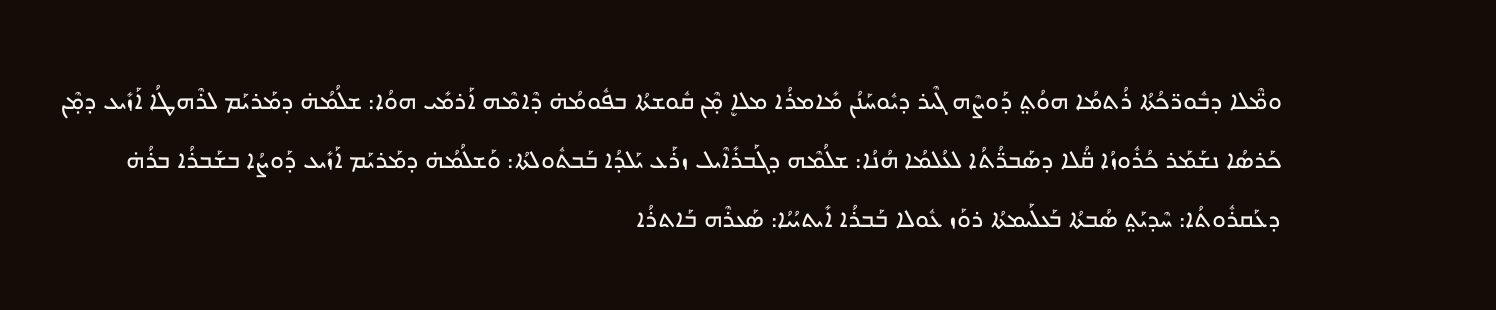ܘܡ̈ܶܠܐ ܕܒܽܘܪ̈ܟܳܬܳܐ ܪܳܬܡܳܐ ܗܘܳܬ݀ ܕܰܘܨܶܗ ܓܶܝܪ ܕܝܽܘܚܰܢܳܢ ܡܺܐܡܪܳܐ ܡܠܐܷ ܡ̣ܶܢ ܩܽܘܫܬܳܐ ܒܦܽܘܡܳܗ̇ ܕܶܐܡܶܗ ܐܰܪܡܺܝ ܗܘܳܐ: ܫܠܳܡܳܗ̇ ܕܡܰܪܝܰܡ ܠܪܶܗܛܳܐ ܐܰܙܺܝܥ ܕܡ̣ܶܢ ܟܰܪܣܳܐ ܢܫܰܡܰܪ ܟܳܪܽܘܙܳܐ ܩ̈ܳܠܐ ܕܣܰܒܪ̈ܳܬܳܐ ܠܥܳܠܡܳܐ ܗܳܢܳܐ: ܫܠܳܡܶܗ ܕܓܰܒܪܺܐܶܝܠ ܙܪܰܥ ܝܰܠܕܳܐ ܒܰܒܬܽܘܠܬܳܐ: ܘܰܫܠܳܡܳܗ̇ ܕܡܰܪܝܰܡ ܐܰܙܺܝܥ ܕܰܘܨܳܐ ܒܫܰܒܪܳܐ ܒܪܳܗ̇ ܕܥܰܩܪܽܘܬܳܐ: ܚܶܕܝܰܬ݀ ܣܳܒܬܳܐ ܒܰܥܠܰܝܡܬܳܐ ܪܘܰܙ ܥܽܘܠܐ ܒܰܒܪܳܐ ܐܺܝܬܝܳܝܳܐ: ܣܰܥܪܶܗ ܒܰܐܬܪܳܐ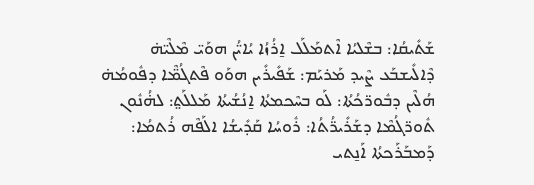ܫܰܬܺܝܩܳܐ: ܒܫܶܠܝܳܐ ܐܶܬܡܰܠܰܠ ܐ̱ܪܳܙܳܐ ܝܳܐܝ̈ܳܢ ܗܘܰܝ̈ ܡܶܠܶܝ̈ܗ̇ ܕܶܐܠܺܝܫܒܰܥ ܨܶܝܕ ܡܰܪܝܰܡ: ܫܰܦܺܝܪܺܝܢ ܗܘܰܘ ܦܶܬܓܳܡ̈ܶܐ ܕܦܽܘܡܳܗ̇ ܗܳܠܶܝܢ ܕܒܽܘܪ̈ܟܳܬܳܐ: ܠܰܘ ܒܚܶܟܡܬܳܐ ܐ̱ܢܳܫܳܝܬܳܐ ܡܰܠܠܰܬ݀: ܠܗ̇ܳܢܽܘܢ ܬܽܘܪ̈ܓܳܡܶܐ ܕܫܰܪܺܝܪ̈ܳܬܳܐ: ܪܽܘܚܳܐ ܩܰܕܺܝܫܳܐ ܐܠܰܦܶܗ ܪܳܬܡܳܐ: ܕܰܡܒܰܪܰܟܬܳܐ ܐܰܢ̱ܬܝ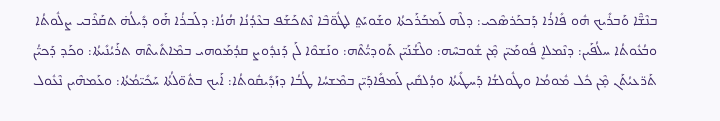ܒܢܶܫ̈ܶܐ ܘܰܒܪܺܝܟ ܗܽܘ ܦܺܐܪܳܐ ܕܰܒܟܰܪܣܶܟܝ: ܕܠܶܗ ܠܰܡܒܰܪܰܟܬܳܐ ܘܫܰܘܝܰܬ݀ ܠܛܽܘ̈ܒܶܐ ܢܶܬܟܰܫܰܦ ܒܥܶܕܳܢܳܐ ܗܳܢܳܐ: ܕܠܰܒܪܳܐ ܗ̇ܰܘ ܕܺܝܠܳܗ̇ ܬܩܰܪܶܒܝ ܨܠܽܘܬܳܐ ܘܒܳܥܽܘܬܳܐ ܚܠܳܦܰܝܢ: ܕܢܶܡܠܐܷ ܦܽܘܡܰܝ̈ܢ ܡ̣ܶܢ ܫܽܘܒܚܶܗ: ܘܠܶܫܳܢܰܝ̈ܢ ܬܰܘܕܝ̈ܳܬܶܗ: ܘܢܰܫܘܶܐ ܠܰܢ ܕܰܢܕܽܘܨ ܩܕܳܡܰܘܗܝ ܒܡܶܐܬܺܝܬܶܗ ܬܪܰܝܳܢܺܝܬܳܐ: ܘܟܰܕ ܕܰܟܝ̈ܳܢ ܬܰܪ̈ܥܝܳܬܰܢ ܡ̣ܶܢ ܟܽܠ ܡܽܘܡܳܐ ܘܛܽܘܠܫܳܐ ܕܰܚܛܺܝܬܳܐ ܘܕܳܠܩܺܝܢ ܠܰܡܦܺܐܕܰܝ̈ܢ ܒܡܶܫܚܳܐ ܛܳܒܳܐ ܕܙܰܕܺܝܩܽܘܬܳܐ: ܐܰܝܟ ܒܬܽܘ̈ܠܳܬܳܐ ܚܰܟܺܝ̈ܡܳܬܳܐ: ܘܥܰܡܗܶܝܢ ܢܶܥܽܘܠ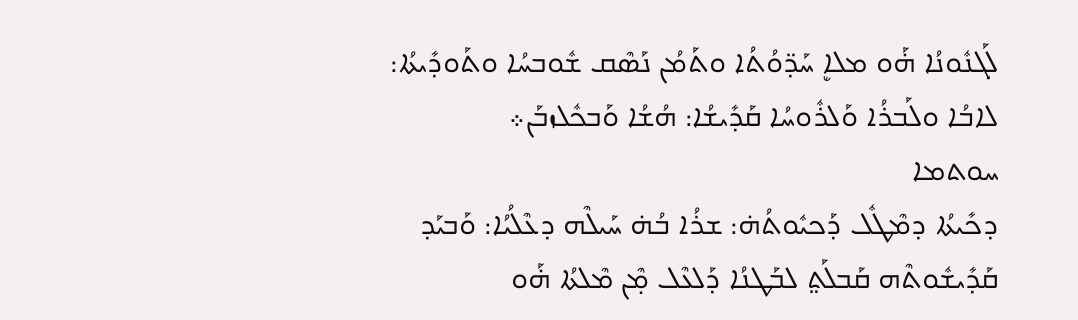ܠܰܓܢܽܘܢܳܐ ܗ̇ܰܘ ܡܠܐܷ ܚܰܕ̈ܘܳܬܳܐ ܘܬܰܡܳܢ ܢܰܣܶܩ ܫܽܘܒܚܳܐ ܘܬܰܘܕܺܝܬܳܐ: ܠܐܒܳܐ ܘܠܰܒܪܳܐ ܘܰܠܪܽܘܚܳܐ ܩܰܕܺܝܫܳܐ: ܗܳܫܳܐ ܘܰܒܟܽܠܙܒܰܢ܀
ܚܘܬܡܐ
ܕܟܺܝܬܳܐ ܕܡܶܛܽܠ ܕܰܟܝܽܘܬܳܗ̇: ܫܪܳܐ ܒܳܗ̇ ܚܰܝܠܶܗ ܕܥܶܠܳܝܳܐ: ܘܰܒܝܰܕ ܩܰܕܺܝܫܽܘܬܶܗ ܩܰܒܠܰܬ݀ ܠܒܰܛܢܳܐ ܕܰܠܥܶܠ ܡ̣ܶܢ ܡܶܠܬܳܐ ܗ̇ܰܘ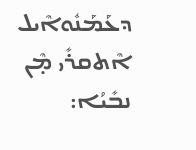ܕܥܰܡܰܢܽܘܐܶܝܠ ܐܶܬܩܪܺܝ ܡ̣ܶܢ ܢܒܺܝܳܐ: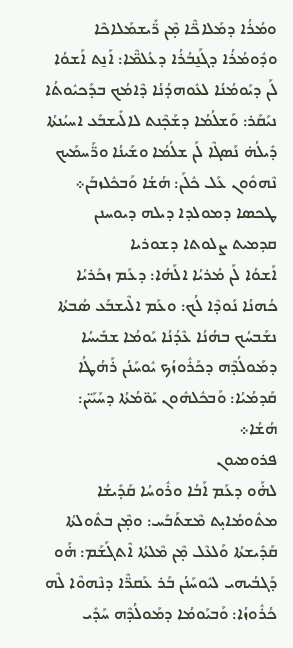ܘܡܳܪܳܐ ܕܡܰܠܐܟ̈ܶܐ ܡ̣ܶܢ ܪ̈ܺܝܫܡܰܠܐܟܶܐ ܘܕܽܘܡܳܪܳܐ ܕܓܰܢ̱ܒܳܪܳܐ ܕܥܳܠܡ̈ܶܐ: ܐܰܢ̱ܬ ܐܰܫܘܳܐ ܠܰܢ ܕܝܰܘܡܳܢܳܐ ܠܥܽܘܗܕܳܢܳܐ ܕܶܐܡܳܟ ܒܕܰܟܝܽܘܬܳܐ ܢܝܰܩܰܪ: ܘܰܫܠܳܡܳܐ ܕܫܰܟ̣ܶܢܬ ܠܐܠܺܝܫܒܰܥ ܐܚܝܳܢܬܳܐ ܕܺܝܠܳܗ̇ ܢܰܣܓܶܐ ܠܰܢ ܫܠܳܡܳܐ ܘܫܰܝܢܳܐ ܘܪ̈ܰܚܡܰܝܟ ܢܶܗܘܽܘܢ ܥܰܠ ܟܽܠܰܢ: ܗܳܫܳܐ ܘܰܒܟܽܠܙܒܰܢ܀
ܛܟܣܐ ܕܡܘܠܕܐ ܕܝܠܗ ܕܝܘܚܢܢ
ܩܕܡܝܬ ܨܠܘܬܐ ܕܫܘܪܝܐ
ܐܰܫܘܳܐ ܠܰܢ ܡܳܪܝܳܐ ܐܠܰܗܳܐ: ܕܥܰܡ ܙܟܰܪܝܳܐ ܟܳܗܢܳܐ ܢܰܘܕܶܐ ܠܳܟ: ܘܥܰܡ ܐܠܶܝܫܒܰܥ ܣܳܒܬܳܐ ܢܫܰܒܚܳܟ ܒܗܳܢܳܐ ܥܶܕܳܢܳܐ ܝܰܘܡܳܐ ܫܒܺܝܚܳܐ ܕܡܰܘܠܳܕܶܗ ܕܟܰܪܽܘܙܳܟ ܝܽܘܚܰܢܳܢ ܪܰܗܳܛܳܐ ܩܰܕܡܳܝܳܐ: ܘܰܒܟܽܠܗܽܘܢ ܝܰܘ̈ܡܳܬܳܐ ܕܚܰܝܰܝ̈ܢ: ܗܳܫܳܐ܀
ܦܪܘܡܝܘܢ
ܠܗ̇ܰܘ ܕܥܰܡ ܐܰܒܳܐ ܘܪܽܘܚܳܐ ܩܰܕܺܝܫܳܐ ܡܬܽܘܡܳܐܝ̣ܬ ܡܶܫܬܰܒܰܚ: ܘܡ̣ܶܢ ܒܬܽܘܠܬܳܐ ܩܰܕܺܝܫܬܳܐ ܘܰܠܥܶܠ ܡ̣ܶܢ ܡܶܠܬܳܐ ܐܶܬܓܰܫܰܡ: ܗ̇ܰܘ ܕܰܓܒܳܝܗܝ ܠܝܽܘܚܰܢܳܢ ܒܰܪ ܥܰܩܪ̈ܶܐ ܕܢܶܗܘܶܐ ܠܶܗ ܟܳܪܽܘܙܳܐ: ܘܰܒܝܰܘܡܳܐ ܕܡܰܘܠܳܕܶܗ ܚܰܕܺܝ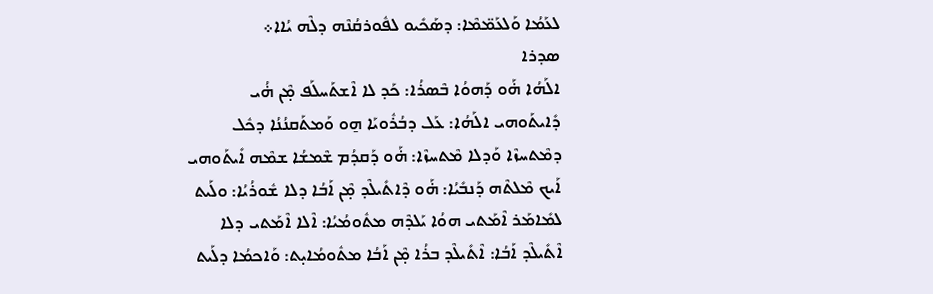ܠܥܰܡܳܐ ܘܰܠܥܰܡ̈ܡܶܐ: ܕܣܰܟܺܝܘ ܠܦܽܘܪܩܳܢܶܗ ܕܠܶܗ ܝܳܐܐ܀
ܣܕܪܐ
ܐܠܰܗܳܐ ܗ̇ܰܘ ܕܰܗܘܳܐ ܒܶܣܪܳܐ: ܟܰܕ ܠܐ ܐܶܫܬܰܚܠܰܦ ܡ̣ܶܢ ܗ̇ܳܝ ܕܺܐܝܬܰܘܗܝ ܐܠܰܗܳܐ: ܥܰܠ ܕܒܳܪܽܘܝܰܐ ܗ̱ܘ ܘܰܡܬܰܩܢܳܢܳܐ ܕܟܽܠ ܕܡܶܬܚܙܶܐ ܘܰܕܠܐ ܡܶܬܚܙܶܐ: ܗ̇ܰܘ ܕܰܩܕܳܡ ܫܶܡܫܳܐ ܫܡܶܗ ܐܺܝܬܰܘܗܝ ܐܰܝܟ ܡܶܠܬܶܗ ܕܰܢܒܺܝܳܐ: ܗ̇ܰܘ ܕܶܐܬܺܝܠܶܕ ܡ̣ܶܢ ܐܰܒܳܐ ܕܠܐ ܫܽܘܪܳܝܳܐ: ܘܠܰܝܬ ܠܡܺܐܡܰܪ ܐܶܡܰܬܝ ܗܘܳܐ ܝܰܠܕܶܗ ܡܬܽܘܡܳܝܳܐ: ܐܶܠܐ ܐܶܡܰܬܝ ܕܠܐ ܐܶܬܺܝܠܶܕ ܐܰܒܳܐ: ܐܶܬܺܝܠܶܕ ܒܪܳܐ ܡ̣ܶܢ ܐܰܒܳܐ ܡܬܽܘܡܳܐܝ̣ܬ: ܘܰܐܟܡܳܐ ܕܠܰܝܬ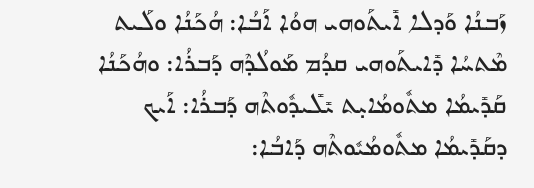ܙܰܒܢܳܐ ܘܰܕܠܐ ܐܺܝܬܰܘܗܝ ܗܘܳܐ ܐܰܒܳܐ: ܗܳܟܰܢܳܐ ܘܠܰܝܬ ܡܶܬܚܳܐ ܕܺܐܝܬܰܘܗܝ ܩܕܳܡ ܡܰܘܠܳܕܶܗ ܕܰܒܪܳܐ: ܘܗܳܟܰܢܳܐ  ܩܰܕܺܝܡܳܐ ܡܬܽܘܡܳܐܝ̣ܬ ܝܺܠܺܝܕܽܘܬܶܗ ܕܰܒܪܳܐ: ܐܰܝܟ ܕܩܰܕܺܝܡܳܐ ܡܬܽܘܡܳܝܽܘܬܶܗ ܕܰܐܒܳܐ: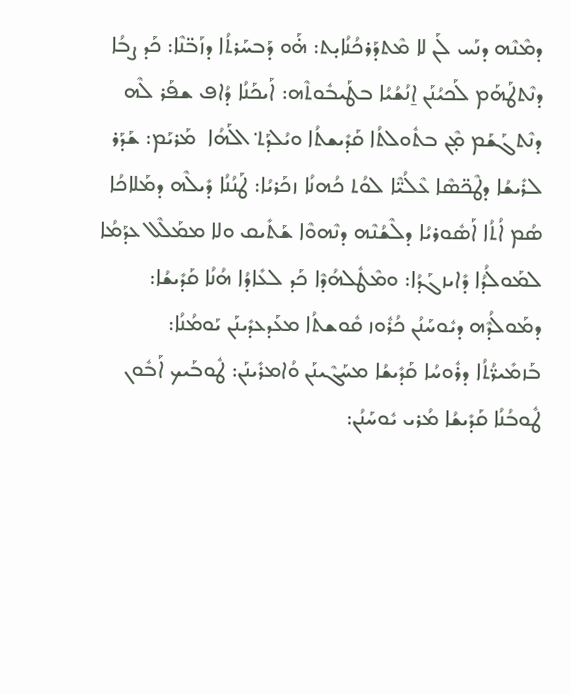ܕܡܶܢܶܗ ܕܢܰܚ ܠܰܢ ܠܐ ܡܶܬܕܰܪܟܳܢܳܐܝ̣ܬ: ܗ̇ܰܘ ܕܰܒܚܰܪܬܳܐ ܕܙܰܒ̈ܢܶܐ: ܟܰܕ ܨܒܳܐ ܕܢܶܬܛܰܗܰܡ ܠܰܟܝܳܢܰܢ ܐ̱ܢܳܫܳܝܳܐ ܒܛܰܝܒܽܘܬܶܗ: ܐܰܝܟܰܢܳܐ ܕܳܐܦ ܫܦܰܪ ܠܶܗ ܕܢܶܬܓܰܫܰܡ ܡ̣ܶܢ ܒܬܽܘܠܬܳܐ ܩܰܕܺܝܫܬܳܐ ܘܝܳܠܕܰܬ݀ ܐܠܰܗܳܐ  ܡܰܪܝܰܡ: ܫܰܕܰܪ ܠܪܺܝܫܳܐ ܕܛܶܟ̈ܣܶܐ ܥܶܠܳܝ̈ܶܐ ܠܘܳܬ ܟܳܗܢܳܐ ܙܟܰܪܝܳܐ: ܛܰܢܳܢܳܐ ܕܺܝܠܶܗ ܕܡܰܠܐܟܳܐ ܣܳܡ ܐܳܬܳܐ ܐܰܣܽܘܪܝܳܐ ܕܠܶܫܳܢܶܗ ܕܢܶܗܘܶܐ ܫܰܬܺܝܩ ܘܠܐ ܡܡܰܠܶܠ ܥܕܰܡܳܐ ܠܡܰܘܠܳܕܳܐ ܕܺܐܝܙܓܰܕܳܐ: ܘܡܶܛܽܠܗܳܕܶܐ ܟܰܕ ܠܥܺܐܕܳܐ ܗܳܢܳܐ ܩܰܕܺܝܫܳܐ: ܕܡܰܘܠܳܕܶܗ ܕܝܽܘܚܰܢܳܢ ܟܳܪܽܘܙ ܩܽܘܫܬܳܐ ܡܥܰܕܥܕܺܝܢܰܢ ܝܰܘܡܳܢܳܐ: ܒܰܙܡܺܝܪ̈ܳܬܳܐ ܕܪܽܘܚܳܐ ܩܰܕܺܝܫܳܐ ܡܚܰܓܶܝܢܰܢ ܘܳܐܡܪܺܝܢܰܢ: ܛܽܘܒܰܝܟ ܐܰܒܽܘܢ ܛܽܘܒܳܢܳܐ ܩܰܕܺܝܫܳܐ ܡܳܪܝ ܝܽܘܚܰܢܳܢ: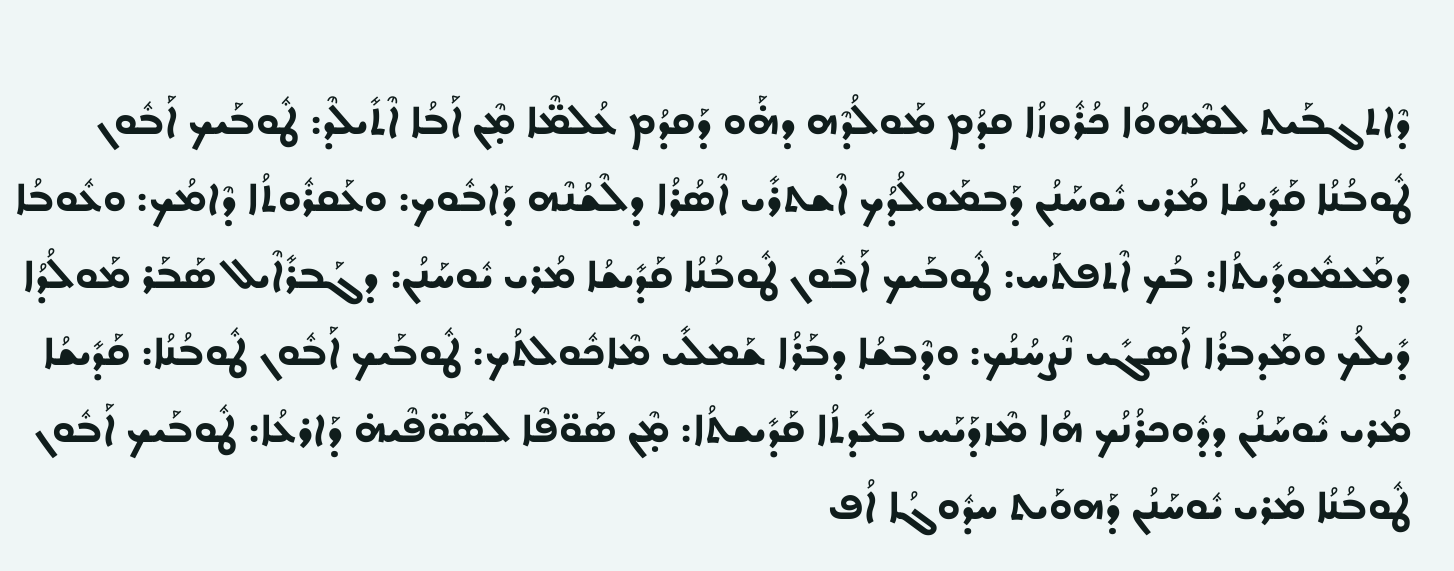ܕܶܐܬܓܒܰܝܬ ܠܡܶܗܘܳܐ ܟܳܪܽܘܙܳܐ ܩܕܳܡ ܡܰܘܠܳܕܶܗ ܕܗ̇ܰܘ ܕܰܩܕܳܡ ܥܳܠܡ̈ܶܐ ܡ̣ܶܢ ܐܰܒܳܐ ܐܶܬܺܝܠܶܕ: ܛܽܘܒܰܝܟ ܐܰܒܽܘܢ ܛܽܘܒܳܢܳܐ ܩܰܕܺܝܫܳܐ ܡܳܪܝ ܝܽܘܚܰܢܳܢ ܕܰܒܡܰܘܠܳܕܳܟ ܐܶܫܬܪܺܝ ܐܶܣܳܪܳܐ ܕܠܶܫܳܢܶܗ ܕܰܐܒܽܘܟ: ܘܥܰܩܪܽܘܬܳܐ ܕܶܐܡܳܟ: ܘܥܽܘܒܳܐ ܕܡܰܥܡܽܘܕܺܝܬܳܐ: ܒܳܟ ܐܶܬܦܬܰܚ: ܛܽܘܒܰܝܟ ܐܰܒܽܘܢ ܛܽܘܒܳܢܳܐ ܩܰܕܺܝܫܳܐ ܡܳܪܝ ܝܽܘܚܰܢܳܢ: ܕܓܰܒܪܺܐܶܝܠ ܣܰܒܰܪ ܡܰܘܠܳܕܳܐ ܕܺܝܠܳܟ ܘܡܰܕܒܪܳܐ ܐܰܣܓܺܝ ܢܶܨܚܳܢܳܟ: ܘܕܶܒܫܳܐ ܕܒܰܪܳܐ ܫܰܡܠܺܝ ܡܶܐܟܽܘܠܬܳܟ: ܛܽܘܒܰܝܟ ܐܰܒܽܘܢ ܛܽܘܒܳܢܳܐ: ܩܰܕܺܝܫܳܐ ܡܳܪܝ ܝܽܘܚܰܢܳܢ ܕܕܽܘܟܪܳܢܳܟ ܗܳܐ ܡܶܙܕܰܝܰܚ ܒܥܺܕܬܳܐ ܩܰܕܺܝܫܬܳܐ: ܡ̣ܶܢ ܣܰܘ̈ܦܶܐ ܠܣܰܘ̈ܦܶܝܗ̇ ܕܰܐܪܥܳܐ: ܛܽܘܒܰܝܟ ܐܰܒܽܘܢ ܛܽܘܒܳܢܳܐ ܡܳܪܝ ܝܽܘܚܰܢܳܢ ܕܰܗܘܰܝܬ ܚܕܽܘܓܳܐ ܐܳܦ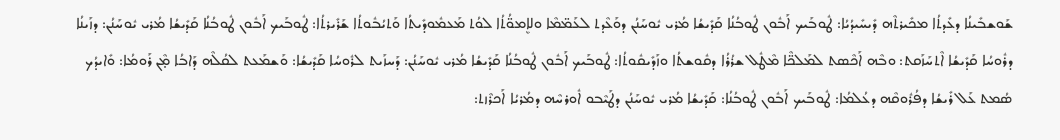ܫܰܘܫܒܺܝܢܳܐ ܕܥܺܕܬܳܐ ܡܟܺܝܪܬܶܗ ܕܺܝܚܺܝܕܳܝܳܐ: ܛܽܘܒܰܝܟ ܐܰܒܽܘܢ ܛܽܘܒܳܢܳܐ ܩܰܕܺܝܫܳܐ ܡܳܪܝ ܝܽܘܚܰܢܳܢ ܕܘܰܥܶܕܬ ܠܥܰܡ̈ܡܶܐ ܘܠܐܷܡܘ̈ܳܬܳܐ ܠܘܳܬ ܡܰܥܡܽܘܕܺܝܬܳܐ ܘܰܬܝܳܒܽܘܬܳܐ ܫܰܪܺܝܪܬܳܐ: ܛܽܘܒܰܝܟ ܐܰܒܽܘܢ ܛܽܘܒܳܢܳܐ ܩܰܕܺܝܫܳܐ ܡܳܪܝ ܝܽܘܚܰܢܳܢ: ܕܙܰܝܢܳܐ ܕܪܽܘܚܳܐ ܩܰܕܺܝܫܳܐ ܐܶܬܚܰܙܰܩܬ: ܘܒܶܗ ܐܰܟܶܣܬ ܠܡܰܠܟ̈ܶܐ ܡܶܛܽܠ ܫܪܳܪܳܐ ܕܩܽܘܫܬܳܐ ܘܙܰܕܺܝܩܽܘܬܳܐ: ܛܽܘܒܰܝܟ ܐܰܒܽܘܢ ܛܽܘܒܳܢܳܐ ܩܰܕܺܝܫܳܐ ܡܳܪܝ ܝܽܘܚܰܢܳܢ: ܕܰܚܙܰܝܬ ܠܪܽܘܚܳܐ ܩܰܕܺܝܫܳܐ: ܘܰܫܡܰܥܬ ܠܩܳܠܶܗ ܕܰܐܒܳܐ ܡ̣ܶܢ ܪܰܘܡܳܐ: ܘܺܐܝܕܳܟ ܣܳܡܬ ܥܰܠ ܪܺܝܫܳܐ ܕܦܳܪܽܘܩܶܗ ܕܥܳܠܡܳܐ: ܛܽܘܒܰܝܟ ܐܰܒܽܘܢ ܛܽܘܒܳܢܳܐ: ܩܰܕܺܝܫܳܐ ܡܳܪܝ ܝܽܘܚܰܢܳܢ ܕܛܰܝܶܒܘ ܐܽܘܪܚܶܗ ܕܡܳܪܝܳܐ ܐܰܟܪܶܙܬ: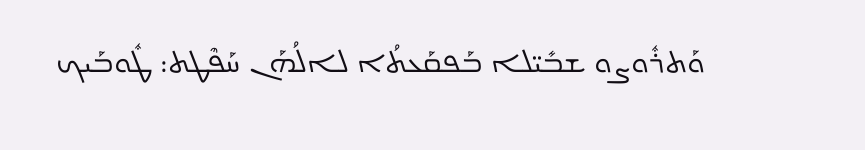ܘܰܬܪܽܘܨܘ ܫܒܺܝ̈ܠܐ ܒܰܦܩܰܥܬܳܐ ܠܐܠܳܗܰܢ ܚܰܦܶܛܬ: ܛܽܘܒܰܝܟ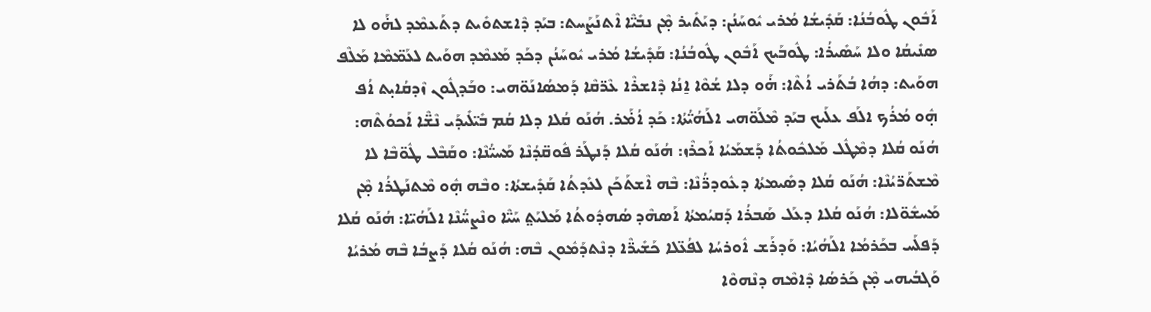ܐܰܒܽܘܢ ܛܽܘܒܳܢܳܐ: ܩܰܕܺܝܫܳܐ ܡܳܪܝ ܝܽܘܚܰܢܳܢ: ܕܝܰܬܺܝܪ ܡ̣ܶܢ ܢܒܺܝ̈ܶܐ ܐܶܬܢܰܨܰܚܬ: ܒܝܰܕ ܕܶܐܫܬܘܺܝܬ ܕܬܰܥܡܶܕ ܠܗ̇ܰܘ ܠܐ ܣܢܺܝܩܳܐ ܘܠܐ ܚܰܣܺܝܪܳܐ: ܛܽܘܒܰܝܟ ܐܰܒܽܘܢ ܛܽܘܒܳܢܳܐ: ܩܰܕܺܝܫܳܐ ܡܳܪܝ ܝܽܘܚܰܢܳܢ ܕܟܰܕ ܡܰܥܡܶܕ ܗܘܰܝܬ ܠܥܰܡ̈ܡܶܐ ܡܰܠܶܦ ܗܘܰܝܬ: ܕܗܳܐ ܒܳܬܰܪܝ ܐܳܬܶܐ: ܗ̇ܰܘ ܕܠܐ ܫܳܘܶܐ ܐ̱ܢܳܐ ܕܶܐܫܪܶܐ ܥܶܪ̈ܩܶܐ ܕܰܡܣܳܐܢܰܘ̈ܗܝ: ܘܒܰܕܓܽܘܢ ܙܶܕܩܳܐܝ̣ܬ ܐܳܦ ܗ̣ܽܘ ܡܳܪܳܟ ܐܠܰܦ ܥܠܰܝܟ ܒܝܰܕ ܡܶܠܰܘ̈ܗܝ ܐܠܰܗܳܝ̈ܳܬܳܐ: ܟܰܕ ܐܳܡ̇ܰܪ. ܗܳܢܰܘ ܩܳܠܐ ܕܠܐ ܩܳܡ ܒܺܝ̈ܠܺܝܕܰܝ ܢܶܫ̈ܶܐ ܐܰܟܘܳܬܶܗ: ܗܳܢܰܘ ܩܳܠܐ ܕܡܶܛܽܠ ܡܰܠܟܽܘܬܳܐ ܕܰܫܡܰܝܳܐ ܐܰܟܪܶܙ: ܗܳܢܰܘ ܩܳܠܐ ܕܰܢܛܰܪ ܦܽܘܩ̈ܕܳܢܶܐ ܡܰܚܝ̈ܳܢܶܐ: ܘܩܰܒܶܠ ܛܽܘ̈ܒܶܐ ܠܐ ܡܶܫܬܰܪ̈ܝܳܢܶܐ: ܗܳܢܰܘ ܩܳܠܐ ܕܣܺܝܡܬܳܐ ܕܥܽܘܕܪ̈ܳܢܶܐ: ܒܶܗ ܐܶܫܬܰܟܰܢ ܠܥܺܕܬܳܐ ܩܰܕܺܝܫܬܳܐ: ܘܒܶܗ ܗ̣ܽܘ ܡܶܬܢܰܛܪܳܐ ܡ̣ܶܢ ܡܰܚܫܽܘ̈ܠܐ: ܗܳܢܰܘ ܩܳܠܐ ܕܥܰܠ ܣܰܒܪܳܐ ܕܰܩܝܳܡܬܳܐ ܐܰܣܗܶܕ ܣܳܗܕܽܘܬܳܐ ܡܰܠܝܰܬ݀ ܚܰܝ̈ܶܐ ܘܢܶܨܚ̈ܳܢܶܐ ܐܠܰܗܳܝ̈ܐ: ܗܳܢܰܘ ܩܳܠܐ ܕܰܦܠܰܚ ܒܟܰܪܡܳܐ ܐܠܰܗܳܝܳܐ: ܘܰܕܪܰܫ ܐܽܘܪܚܳܐ ܠܦܳܥ̈ܠܐ ܟܰܫܺܝܪ̈ܶܐ ܕܢܶܬܕܰܡܽܘܢ ܒܶܗ: ܗܳܢܰܘ ܩܳܠܐ ܕܰܨܒܳܐ ܒܶܗ ܡܳܪܝܳܐ ܘܰܓܒܳܝܗܝ ܡ̣ܶܢ ܟܰܪܣܳܐ ܕܶܐܡܶܗ ܕܢܶܗܘܶܐ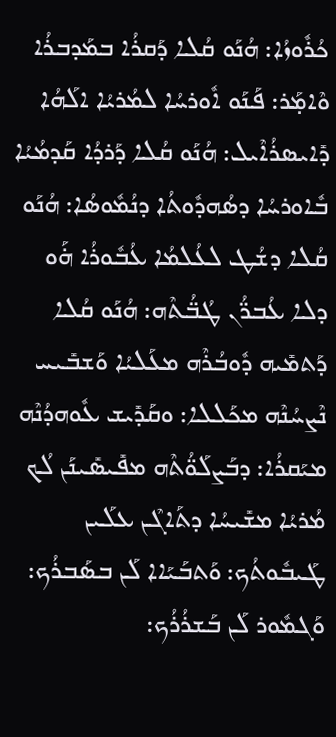ܟܳܪܽܘܙܳܐ: ܗܳܢܰܘ ܩܳܠܐ ܕܰܩܪܳܐ ܒܡܰܕܒܪܳܐ ܘܶܐܡ̣ܰܪ: ܦܰܢܰܘ ܐܽܘܪܚܳܐ ܠܡܳܪܝܳܐ ܐܠܰܗܳܐ ܕܺܐܝܣܪܳܐܶܝܠ: ܗܳܢܰܘ ܩܳܠܐ ܕܰܪܕܳܐ ܩܰܕܡܳܝܳܐ ܒܽܐܘܪܚܳܐ ܕܣܳܗܕܽܘܬܳܐ ܕܢܳܡܽܘܣܳܐ: ܗܳܢܰܘ ܩܳܠܐ ܕܫܳܛ ܠܥܳܠܡܳܐ ܥܳܒܽܘܪܳܐ ܗ̇ܰܘ ܕܠܐ ܥܳܒܪ̈ܳܢ ܛܳܒ̈ܳܬܶܗ: ܗܳܢܰܘ ܩܳܠܐ ܕܰܬܡܺܝܗ ܕܽܘܒܳܪܶܗ ܡܥܰܠܝܳܐ ܘܰܫܒܺܝܚ ܢܶܨܚܳܢܶܗ ܡܟܰܠܠܐ: ܘܩܰܕܺܝܫ ܥܽܘܗܕܳܢܶܗ ܡܝܰܩܪܳܐ: ܕܒܰܨܠܰܘ̈ܳܬܶܗ ܡܦܺܝܣܺܝܢܰܢ ܠܳܟ ܡܳܪܝܳܐ ܡܫܺܝܚܳܐ ܕܬܰܐܓܶܢ ܥܠܰܝܢ ܛܰܝܒܽܘܬܳܟ: ܘܰܬܒܰܝܰܐܐ ܠܰܢ ܒܣܰܒܪܳܟ: ܘܰܓܡܽܘܪ ܠܰܢ ܒܰܫܪܳܪܳܟ: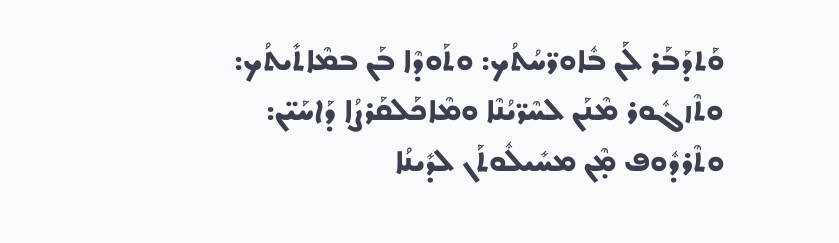ܘܰܬܕܰܒܰܪ ܠܰܢ ܒܽܐܘܪ̈ܚܳܬܳܟ: ܘܬܰܘܕܶܐ ܒܰܢ ܒܡܶܐܬܺܝܬܳܟ: ܘܬܶܙܓܽܘܪ ܡܶܢܰܢ ܠܚܶܪ̈ܝܳܢܶܐ ܘܡܶܐܟܰܠܩܰܪܨܳܐ ܕܰܐܚܰܝ̈ܢ: ܘܬܶܪܕܽܘܦ ܡ̣ܶܢ ܡܚܺܝܠܽܘܬܰܢ ܠܕܺܝܢܳܐ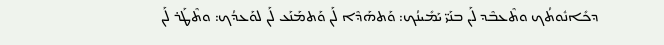ܕܟܺܐܢܽܘܬܳܟ ܘܬܶܥܒܶܕ ܠܰܢ ܒܢܰܝ̈ ܝܰܡܺܝܢܳܟ: ܘܰܬܗܰܕܶܐ ܠܰܢ ܘܰܬܡܰܢܰܥ ܠܰܢ ܠܘܰܥܕܳܟ: ܘܬܶܛܰܪ ܠܰܢ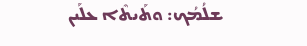ܫܠܳܡܳܟ: ܘܬܰܝܬܶܐ ܥܠܰܝܢ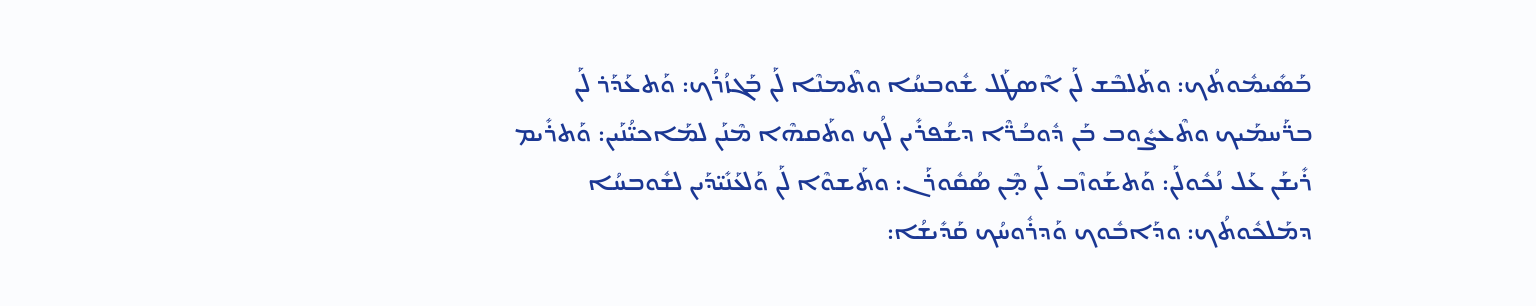ܒܰܣܺܝܡܽܘܬܳܟ: ܘܬܰܠܒܶܫ ܠܰܢ ܐܶܣܛܰܠ ܫܽܘܒܚܳܐ ܘܬܶܡܢܶܐ ܠܰܢ ܒܰܓܙܳܪܳܟ: ܘܰܬܥܰܕܰܪ ܠܰܢ ܒܪ̈ܰܚܡܰܝܟ ܘܬܶܥܨܽܘܒ ܒܰܢ ܕܽܘܒܳܪ̈ܶܐ ܕܫܳܦܪܺܝܢ ܠܳܟ ܘܬܰܩܗܶܐ ܡܶܢܰܢ ܠܡܰܐܟܝ̈ܳܢܰܝܢ: ܘܰܬܪܺܝܡ ܪܺܝܫܰܢ ܥܰܠ ܢܳܟܽܘܠܰܢ: ܘܰܬܫܰܘܙܶܒ ܠܰܢ ܡ̣ܶܢ ܣܳܩܽܘܪܰܢ: ܘܬܰܫܘܶܐ ܠܰܢ ܘܰܠܥܰܢܺܝ̈ܕܰܝܢ ܠܫܽܘܒܚܳܐ ܕܡܰܠܟܽܘܬܳܟ: ܘܕܰܐܒܽܘܟ ܘܰܕܪܽܘܚܳܟ ܩܰܕܺܝܫܳܐ: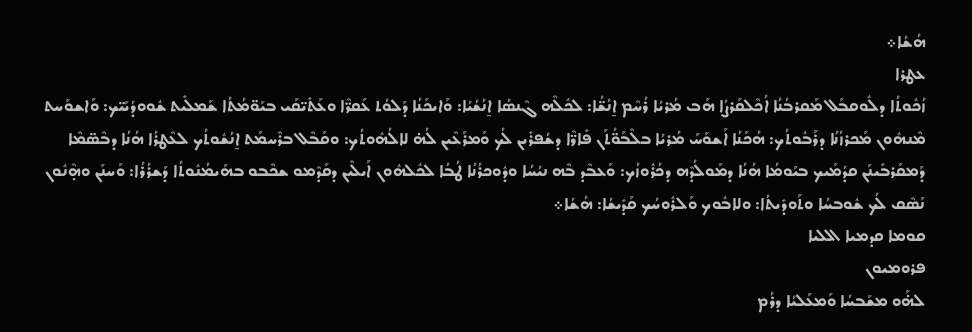ܗܳܫܳܐ܀
ܥܛܪܐ
ܙܳܟܽܘܬܳܐ ܕܠܽܘܩܒܰܠ ܡܰܩܪܒܳܢܳܐ ܐܳܟܶܠܩܰܪܨܳܐ ܗܰܒ ܡܳܪܝܳܐ ܪܳܚܶܡ ܐ̱ܢܳܫ̈ܳܐ: ܠܟܽܠܶܗ ܓܶܢܣܳܐ ܐ̱ܢܳܫܳܝܳܐ: ܘܰܐܝܟܰܢܳܐ ܕܰܠܘܳܬ ܥܰܩܪ̈ܶܐ ܘܥܰܬܺܝ̈ܩܰܝ ܒܝܰܘ̈ܡܳܬܳܐ ܫܰܡܠܺܝܬ ܫܽܘܘܕܳܝܰܝ̈ܟ: ܘܰܐܫܘܰܚܬ ܡܶܢܗܽܘܢ ܡܰܟܪܙܳܢܳܐ ܕܪܰܒܽܘܬܳܟ: ܗܳܟܰܢܳܐ ܐܰܫܘܰܚܰ ܡܳܪܝܳܐ ܒܠܶܒܰܘ̈ܳܬܰܢ ܦܺܐܪ̈ܶܐ ܕܫܳܦܪܺܝܢ ܠܳܟ ܘܰܡܪܰܥܶܝܢ ܠܳܗ̇ ܠܐܠܳܗܽܘܬܳܟ: ܘܩܰܒܶܠ ܒܪܶܚܡܰܬ ܐ̱ܢܳܫܽܘܬܳܟ ܠܥܶܛܪܳܐ ܗܳܢܳܐ ܕܒܶܣ̈ܡܶܐ ܕܰܡܩܰܪܒܺܝܢܰܢ ܩܕܳܡܰܝܟ ܒܝܰܘܡܳܐ ܗܳܢܳܐ ܕܡܰܘܠܳܕܶܗ ܕܟܳܪܽܘܙܳܟ: ܘܰܥܒܶܕ ܒܶܗ ܢܝܳܚܳܐ ܘܕܽܘܟܪܳܢܳܐ ܛܳܒܳܐ ܠܟܽܠܗܽܘܢ ܐܰܝܠܶܝܢ ܕܩܰܕܶܡܘ ܫܟܶܒܘ ܒܗܰܝܡܳܢܽܘܬܳܐ ܕܰܫܪܳܪܳܐ: ܘܰܚܢܰܢ ܘܗ̣ܶܢܽܘܢ ܢܰܣܶܩ ܠܳܟ ܫܽܘܒܚܳܐ ܘܬܰܘܕܺܝܬܳܐ: ܘܠܐܒܽܘܟ ܘܰܠܪܽܘܚܳܟ ܩܰܕܺܝܫܳܐ: ܗܳܫܳܐ܀
ܩܘܡܐ ܩܕܡܝܐ ܐܠܠܝܐ
ܦܪܘܡܝܘܢ
ܠܗ̇ܰܘ ܡܫܰܒܚܳܐ ܘܰܡܥܰܠܝܳܐ ܕܪܳܡ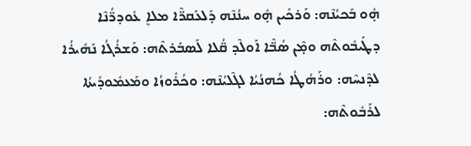ܗ̣ܽܘ ܒܰܟܝܳܢܶܗ: ܘܰܪܟܺܝܢ ܗ̣ܽܘ ܚܢܳܢܶܗ ܕܰܠܥܰܩܪ̈ܶܐ ܡܠܐܷ ܥܽܘܕܪ̈ܳܢܶܐ ܕܛܰܝܒܽܘܬܶܗ ܘܡ̣ܶܢ ܣܳܒ̈ܶܐ ܐܰܘܠܶܕ ܩ̈ܳܠܐ ܠܰܣܒܰܪܬܶܗ: ܘܰܫܪܳܓܳܐ ܢܰܗܺܝܪܳܐ ܠܕܶܢܚܶܗ: ܘܪܰܗܳܛܳܐ ܟܳܗܢܳܝܳܐ ܠܓܶܠܝܳܢܶܗ: ܘܟܳܪܽܘܙܳܐ ܘܡܰܥܡܽܘܕܺܝܬܳܐ ܠܪܰܒܽܘܬܶܗ: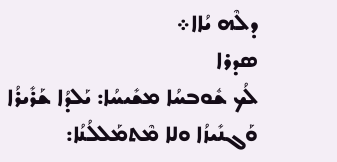ܕܠܶܗ ܝܳܐܐ܀
ܣܕܪܐ
ܠܳܟ ܫܽܘܒܚܳܐ ܡܫܺܝܚܳܐ: ܝܰܠܕܳܐ ܫܰܪܺܝܪܳܐ ܘܰܓܢܺܝܙܳܐ ܘܠܐ ܡܶܬܡܰܠܠܳܢܳܐ: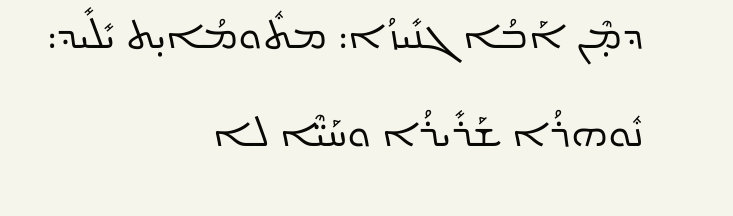ܕܡ̣ܶܢ ܐܰܒܳܐ ܓܢܺܝܙܳܐ: ܡܬܽܘܡܳܐܝ̣ܬ ܝܺܠܺܝܕ: ܢܽܘܗܪܳܐ ܫܰܪܺܝܪܳܐ ܘܚܰܝ̈ܶܐ ܠܐ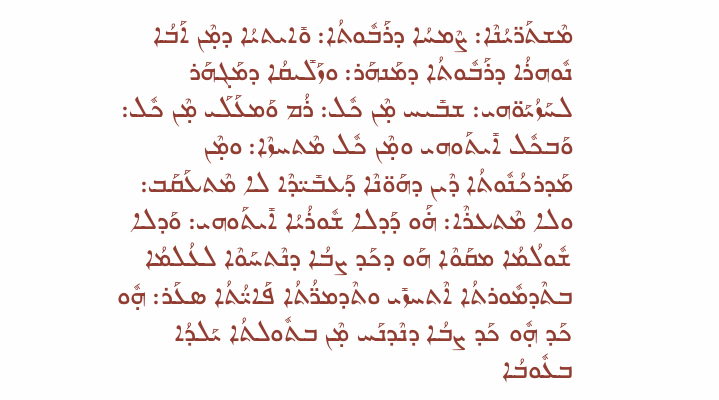ܡܶܫܬܰܪ̈ܝܳܢܶܐ: ܨܶܡܚܳܐ ܕܪܰܒܽܘܬܳܐ: ܘܺܐܝܬܝܳܐ ܕܡ̣ܶܢ ܐܰܒܳܐ ܢܽܘܗܪܳܐ ܕܪܰܒܽܘܬܳܐ ܕܡܰܢܗܰܪ: ܘܙܰܠܺܝܩܳܐ ܕܡܰܓܗܰܪ ܠܚܰܙܳܝܰܘ̈ܗܝ: ܫܒܺܝܚ ܡ̣ܶܢ ܟܽܠ: ܪܳܡ ܘܰܡܥܰܠܰܝ ܡ̣ܶܢ ܟܽܠ: ܘܰܒܟܽܠ ܐܺܝܬܰܘܗܝ ܘܡ̣ܶܢ ܟܽܠ ܡܶܬܚܙܶܐ: ܘܡ̣ܶܢ ܡܰܕܪܟܳܢܽܘܬܳܐ ܕܶܝܢ ܕܗܰܘ̈ܢܶܐ ܕܰܥܒܺܝ̈ܕܶܐ ܠܐ ܡܶܬܥܰܩܰܒ: ܘܠܐ ܡܶܬܥܪܶܐ: ܗ̇ܰܘ ܕܰܕܠܐ ܫܽܘܪܳܝܳܐ ܐܺܝܬܰܘܗܝ: ܘܰܕܠܐ ܫܽܘܠܳܡܳܐ ܡܩܰܘܶܐ ܗܰܘ ܕܟܰܕ ܨܒܳܐ ܕܢܶܬܚܰܘܶܐ ܠܥܳܠܡܳܐ ܒܬܶܕܡܽܘܪܬܳܐ ܐܶܬܚܙܺܝ ܘܬܶܕܡܪ̈ܳܬܳܐ ܦܰܐܝ̈ܳܬܳܐ ܣܥܰܪ: ܗ̣ܽܘ ܟܰܕ ܗ̣ܽܘ ܟܰܕ ܨܒܳܐ ܕܢܶܕܢܰܚ ܡ̣ܶܢ ܒܬܽܘܠܬܳܐ ܝܰܠܕܳܐ ܒܥܽܘܒܳܐ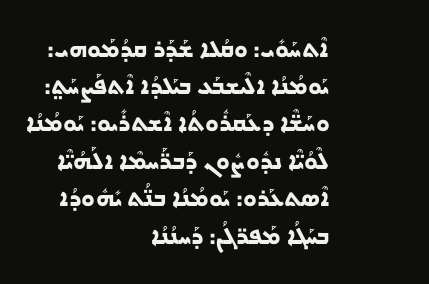ܐܶܬܚܰܘܺܝ: ܘܩܳܠܐ ܫܰܕܰܪ ܩܕܳܡܰܘܗܝ: ܝܰܘܡܳܢܳܐ ܐܠܶܝܫܒܰܥ ܒܝܰܠܕܳܐ ܐܶܬܦܰܨܚܰܬ݀: ܘܚܰܫ̈ܶܐ ܕܥܰܩܪܽܘܬܳܐ ܐܶܫܬܪܺܝܘ: ܝܰܘܡܳܢܳܐ ܠܶܘܳܝ̈ܶܐ ܢܕܽܘܨܽܘܢ ܕܰܒܪ̈ܰܚܡܶܐ ܐܠܰܗܳܝ̈ܶܐ ܐܶܣܬܥܰܪܘ: ܝܰܘܡܳܢܳܐ ܒܢ̈ܳܬ ܝܺܗܽܘܕܳܐ ܒܚܰܓܳܐ ܡܰܦܪ̈ܓܳܢ: ܕܰܚܢܳܢܳܐ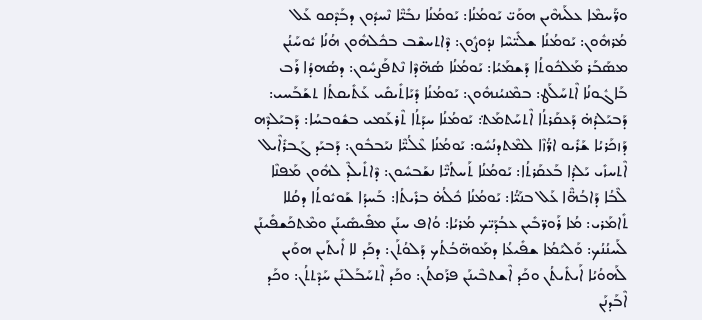ܘܪ̈ܰܚܡܶܐ ܥܠܰܝܗܶܝܢ ܗܘܰܝ̈ ܝܰܘܡܳܢܳܐ: ܝܰܘܡܳܢܳܐ ܢܒܺܝ̈ܶܐ ܢܶܚܕܽܘܢ ܕܒܰܕܶܩܘ ܥܰܠ ܡܳܪܗܽܘܢ: ܝܰܘܡܳܢܳܐ ܫܠܺܝ̈ܚܶܐ ܢܕܽܘܨܽܘܢ: ܕܶܐܬܚܫܶܒ ܒܟܽܠܗܽܘܢ ܗܳܢܳܐ ܝܽܘܚܰܢܳܢ ܡܣܰܒܰܪ ܡܰܠܟܽܘܬܳܐ ܕܰܫܡܰܝܳܐ: ܝܰܘܡܳܢܳܐ ܣܳܗ̈ܕܶܐ ܢܶܬܦܰܨܚܽܘܢ: ܕܣܳܗܕܳܐ ܪܰܒ ܒܰܐܓܽܘܢܳܐ ܐܶܬܚܰܠܰܛ: ܒܡܶܢܝܳܢܗܽܘܢ: ܝܰܘܡܳܢܳܐ ܕܺܝܰܐܬܺܝܩܺܝ ܥܰܬܺܝܩܬܳܐ ܬܫܰܒܰܚܝ: ܕܰܒܝܰܠܕܳܗ̇ ܕܰܥܩܰܪܬܳܐ ܐܶܬܚܰܬܡܰܬ݀: ܝܰܘܡܳܢܳܐ ܚܕܰܬܳܐ ܬܶܪܥܰܡܝ ܒܫܽܘܒܚܳܐ: ܕܰܒܝܰܠܕܶܗ ܕܰܙܟܰܪܝܳܐ ܫܰܪܺܝܘ ܐܪ̈ܳܙܶܐ ܠܡܶܬܕܢܳܚܽܘ: ܝܰܘܡܳܢܳܐ ܥܶܠܳܝ̈ܶܐ ܢܝܰܒܒܽܘܢ: ܕܰܒܝܰܕ ܓܰܒܪܺܐܶܝܠ ܐܶܬܚܙܺܝ ܝܰܠܕܳܐ ܒܰܥܩܰܪܬܳܐ: ܝܰܘܡܳܢܳܐ ܬܰܚܬܳܝ̈ܶܐ ܢܫܰܒܚܽܘܢ: ܕܶܐܬܺܝܠܶܕ ܠܗܽܘܢ ܡܰܦܢܶܐ ܠܶܒܳܐ ܕܰܐܒܳܗ̈ܶܐ ܥܰܠ ܒܢܰܝ̈ܳܐ: ܝܰܘܡܳܢܳܐ ܟܽܠܳܗ̇ ܒܪܺܝܬܳܐ: ܒܰܚܕܳܐ ܫܰܘܝܽܘܬܳܐ ܕܩܳܠܐ ܬܺܐܡܰܪܝ: ܡܳܐ ܪܰܘܪ̈ܒܺܝܢ ܥܒܳܕܰܝ̈ܟ ܡܳܪܝܳܐ: ܘܳܐܦ ܚܢܰܢ ܡܦܺܝܣܺܝܢܰܢ ܘܡܶܬܟܰܫܦܺܝܢܰܢ ܠܰܚܢܳܢܳܟ: ܘܰܠܝܰܡܳܐ ܫܦܺܝܥܳܐ ܕܡܰܘܗ̈ܒܳܬܳܟ ܕܰܠܘܳܬܰܢ: ܕܟܰܕ ܠܐ ܐܺܝܬܰܝܢ ܗܘܰܝܢ ܠܰܗܘܳܝܳܐ ܐܰܝܬܺܝܬܳܢ ܘܟܰܕ ܐܶܫܬܒܶܝܢܰܢ ܦܪܰܩܬܳܢ: ܘܟܰܕ ܐܶܬܚܰܒܰܠܢܰܢ ܚܰܕܶܬܬܳܢ: ܘܟܰܕ ܐܶܒܰܕܢܰܢ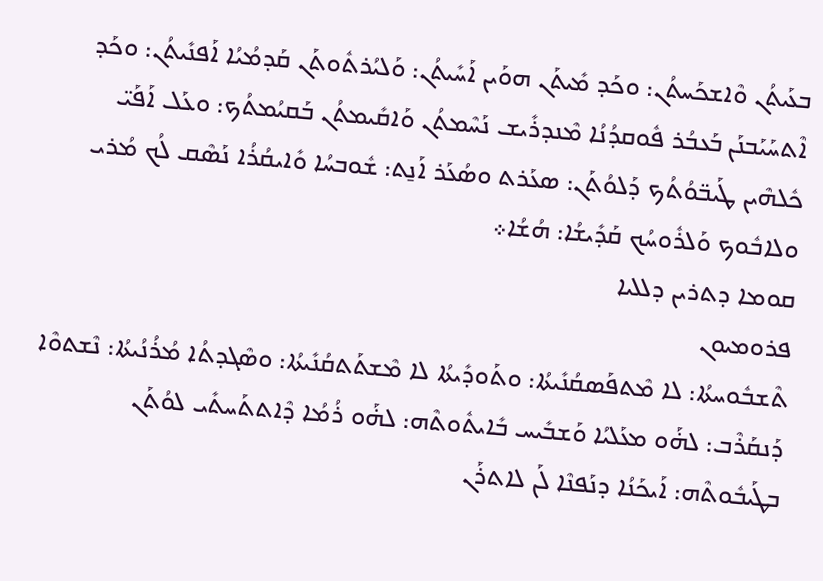ܒܥܰܝܬܳܢ ܘܶܐܫܟܰܚܬܳܢ: ܘܟܰܕ ܡܺܝܬܰܢ ܗܘܰܝܢ ܐܰܚܺܝܬܳܢ: ܘܰܠܝܳܪܬܽܘܬܰܢ ܩܰܕܡܳܝܳܐ ܐܰܦܢܺܝܬܳܢ: ܘܟܰܕ ܐܶܬܚܰܝܰܒܢܰܢ ܒܰܥܒܳܪ ܦܽܘܩܕܳܢܳܐ ܡܶܢܕܪܺܝܫ ܢܰܚܶܡܬܳܢ ܘܰܐܩܺܝܡܬܳܢ ܒܰܩܝܳܡܬܳܟ: ܘܥܰܠ ܐܰܦܰܝ̈ ܟܽܠܗܶܝܢ ܛܰܝܒ̈ܘܳܬܳܟ ܕܰܠܘܳܬܰܢ: ܣܥܰܪܬ ܘܣܳܥܰܪ ܐܰܢ̱ܬ: ܫܽܘܒܚܳܐ ܘܺܐܝܩܳܪܳܐ ܢܰܣܶܩ ܠܳܟ ܡܳܪܝ ܘܠܐܒܽܘܟ ܘܰܠܪܽܘܚܳܟ ܩܰܕܺܝܫܳܐ: ܗܳܫܳܐ܀
ܩܘܡܐ ܕܬܪܝܢ ܕܠܠܝܐ
ܦܪܘܡܝܘܢ
ܬܶܫܒܽܘܚܬܳܐ: ܠܐ ܡܶܬܦܰܣܩܳܢܺܝܬܳܐ: ܘܬܰܘܕܺܝܬܳܐ ܠܐ ܡܶܫܬܰܬܩܳܢܺܝܬܳܐ: ܘܣܶܓܕܬܳܐ ܡܳܪܳܢܳܝܬܳܐ: ܢܶܫܬܘܶܐ ܕܰܢܩܰܪܶܒ: ܠܗ̇ܰܘ ܡܥܰܠܝܳܐ ܘܰܫܒܺܝܚ ܒܺܐܝܬܽܘܬܶܗ: ܠܗ̇ܰܘ ܪܳܡܳܐ ܕܶܐܬܬܰܚܬܺܝ ܠܘܳܬܰܢ ܒܛܰܝܒܽܘܬܶܗ: ܐܰܝܟܰܢܳܐ ܕܢܰܦܢܶܐ ܠܰܢ ܠܐܬܪܰܢ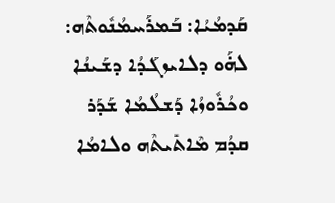ܩܰܕܡܳܝܳܐ: ܒܰܡܪܰܚܡܳܢܽܘܬܶܗ: ܠܗ̇ܰܘ ܕܠܐܝܙܓܰܕܳܐ ܕܫܰܝܢܳܐ ܘܟܳܪܽܘܙܳܐ ܕܰܫܠܳܡܳܐ ܫܰܕܰܪ ܩܕܳܡ ܡܶܐܬܺܝܬܶܗ ܘܠܐܡܳܐ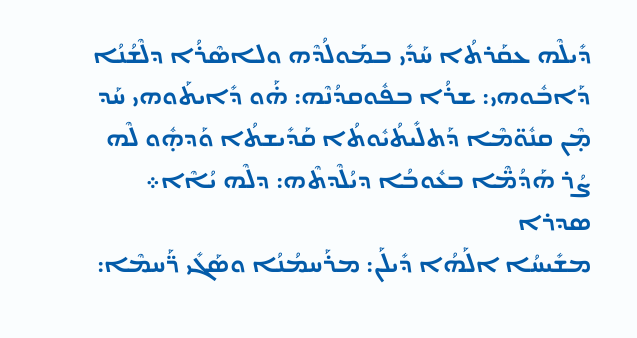ܕܺܝܠܶܗ ܥܩܰܪܬܳܐ ܚܰܕܺܝ ܒܡܰܘܠܳܕܶܗ ܘܠܐܣܶܪܳܐ ܕܠܶܫܳܢܳܐ ܕܰܐܒܽܘܗܝ: ܫܪܳܐ ܒܦܽܘܩܕܳܢܶܗ: ܗ̇ܰܘ ܕܺܐܝܬܰܘܗܝ ܚܰܕ ܡ̣ܶܢ ܩܢܽܘ̈ܡܶܐ ܕܰܬܠܺܝܬܳܝܽܘܬܳܐ ܩܰܕܺܝܫܬܳܐ ܘܰܕܗ̣ܽܘ ܠܶܗ ܨܳܪ ܗܰܕܳܡ̈ܶܐ ܒܥܽܘܒܳܐ ܕܝܳܠܶܕܬܶܗ: ܕܠܶܗ ܝܳܐܶܐ܀
ܣܕܪܐ
ܡܫܺܝܚܳܐ ܐܠܰܗܳܐ ܕܺܝܠܰܢ: ܡܪܰܚܡܳܢܳܐ ܘܣܰܓܺܝ ܪ̈ܰܚܡܶܐ: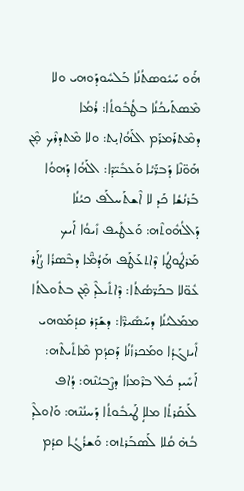ܗ̇ܰܘ ܚܰܝܽܘܣܬܳܢܳܐ ܒܰܠܚܽܘܕܰܘܗܝ ܘܠܐ ܡܶܣܬܰܝܟܳܢܳܐ ܒܛܳܒܽܘܬܳܐ: ܪܳܡܳܐ ܕܡܶܬܪܰܡܪܰܡ ܐܠܰܗܳܐܝ̣ܬ: ܘܠܐ ܡܶܬܕܪܶܟ ܡ̣ܶܢ ܗܰܘ̈ܢܶܐ ܕܰܒܪ̈ܰܝܳܐ ܘܰܥܒܺܝ̈ܕܶܐ: ܐܠܰܗܳܐ ܕܰܗܘܳܐ ܒܰܪܢܳܫܳܐ ܟܰܕ ܠܐ ܐܶܫܬܰܚܠܰܦ ܟܝܳܢܳܐ ܕܰܐܠܳܗܽܘܬܶܗ: ܘܰܥܛܺܝܦ ܙܺܝܘܳܐ ܐܰܝܟ ܡܰܪܛܽܘܛܳܐ ܕܶܐܬܥܰܛܰܦ ܗܰܕܳܡ̈ܶܐ ܕܒܶܣܪܳܐ ܨܳܐܰܪ ܥܽܘ̈ܠܐ ܒܟܰܪ̈ܣܳܬܳܐ: ܕܶܐܬܺܝܠܶܕ ܡ̣ܶܢ ܒܬܽܘܠܬܳܐ ܡܡܰܠܝܳܢܳܐ ܕܚܰܣܺܝܪ̈ܶܐ: ܕܫܰܕܰܪ ܩܕܳܡܰܘܗܝ ܐܺܝܙܓܰܕܳܐ ܘܡܰܟܪܙܳܢܳܐ ܕܰܩܕܳܡ ܡܶܐܬܺܝܬܶܗ: ܐܰܚܺܝܕ ܟܽܠ ܒܪܶܡܙܳܐ ܕܨܶܒܝܳܢܶܗ: ܕܳܐܦ ܠܰܥܩܰܪܬܳܐ ܡܠܐܴ ܛܰܝܒܽܘܬܳܐ ܕܰܚܢܳܢܶܗ: ܘܰܐܘܠܶܕ ܒܳܗ̇ ܩܳܠܐ ܠܰܣܒܰܪܬܗ: ܘܰܫܪܳܓܳܐ ܩܕܳܡ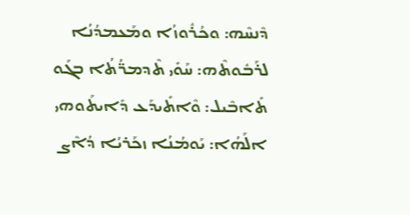ܕܶܢܚܶܗ: ܘܟܳܪܽܘܙܳܐ ܘܡܰܥܡܕܳܢܳܐ ܠܪܰܒܽܘܬܶܗ: ܚܰܘܺܝ ܬܶܕܡܪ̈ܳܬܳܐ ܒܓܰܘ ܬܺܐܒܶܝܠ: ܘܶܐܬܺܝܕܰܥ ܕܺܐܝܬܰܘܗܝ ܐܠܰܗܳܐ: ܝܰܘܡܳܢܳܐ ܙܟܰܪܝܳܐ ܕܳܐܶܨ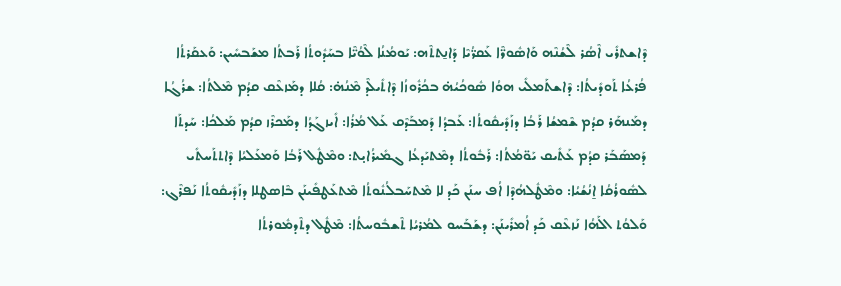ܕܶܐܫܬܪܺܝ ܐܶܣܳܪ ܠܶܫܳܢܶܗ ܘܰܐܣܽܘܪ̈ܶܐ ܥܰܩܪ̈ܳܝܶܐ ܕܰܐܢ̱ܬܬܶܗ: ܝܰܘܡܳܢܳܐ ܠܶܘܳܝ̈ܶܐ ܒܚܰܕܽܘܬܳܐ ܪܰܒܬܳܐ ܡܫܰܒܚܺܝܢ: ܘܰܥܩܰܪܬܳܐ ܦܳܪܥܳܐ ܬܰܘܕܺܝܬܳܐ: ܕܶܐܫܬܰܡܠܺܝ ܗܘܳܐ ܣܽܘܟܳܝܳܗ̇ ܒܟܳܪܽܘܙܳܐ ܕܶܐܬܺܝܠܶܕ ܡܶܢܳܗ̇: ܩܳܠܐ ܕܡܰܙܥܶܩ ܩܕܳܡ ܡܶܠܬܳܐ: ܫܪܳܓܳܐ ܕܡܰܢܗܰܪ ܩܕܳܡ ܫܶܡܫܳܐ ܪܰܒܳܐ ܕܙܰܕܺܝܩܽܘܬܳܐ: ܥܰܒܕܳܐ ܕܰܡܒܰܕܶܩ ܥܰܠ ܡܳܪܳܐ: ܐܺܝܙܓܰܕܳܐ ܕܡܰܟܪܶܙ ܩܕܳܡ ܡܰܠܟܳܐ: ܚܰܕܬܰܐ ܕܰܡܣܰܒܰܪ ܩܕܳܡ ܥܰܬܺܝܩ ܝܰܘ̈ܡܳܬܳܐ: ܪܰܒܽܘܬܳܐ ܕܡܶܬܝܰܕܥܳܐ ܓܡܺܝܪܳܐܝ̣ܬ: ܘܡܶܛܽܠ ܪܰܒܳܐ ܘܰܡܥܰܠܝܳܐ ܕܶܐܬܬܰܚܬܺܝ ܠܣܽܘܪܳܩܳܐ ܐ̱ܢܳܫܳܝܳܐ: ܘܡܶܛܽܠܗܳܕܶܐ ܐܳܦ ܚܢܰܢ ܟܰܕ ܠܐ ܡܶܬܚܰܒܠܳܢܽܘܬܳܐ ܡܶܬܥܰܛܦܺܝܢܰܢ ܒܶܐܣܛܠܐ ܕܙܰܕܺܝܩܽܘܬܳܐ ܢܰܦܪܶܓ: ܘܰܠܘܳܬ ܐܠܰܗܳܐ ܢܰܙܥܶܩ ܟܰܕ ܐܳܡܪܺܝܢܰܢ: ܕܫܰܒܰܚܘ ܠܡܳܪܝܳܐ ܬܶܫܒܽܘܚܬܳܐ: ܡܶܛܽܠ ܕܬܶܕܡܽܘܪܬܳܐ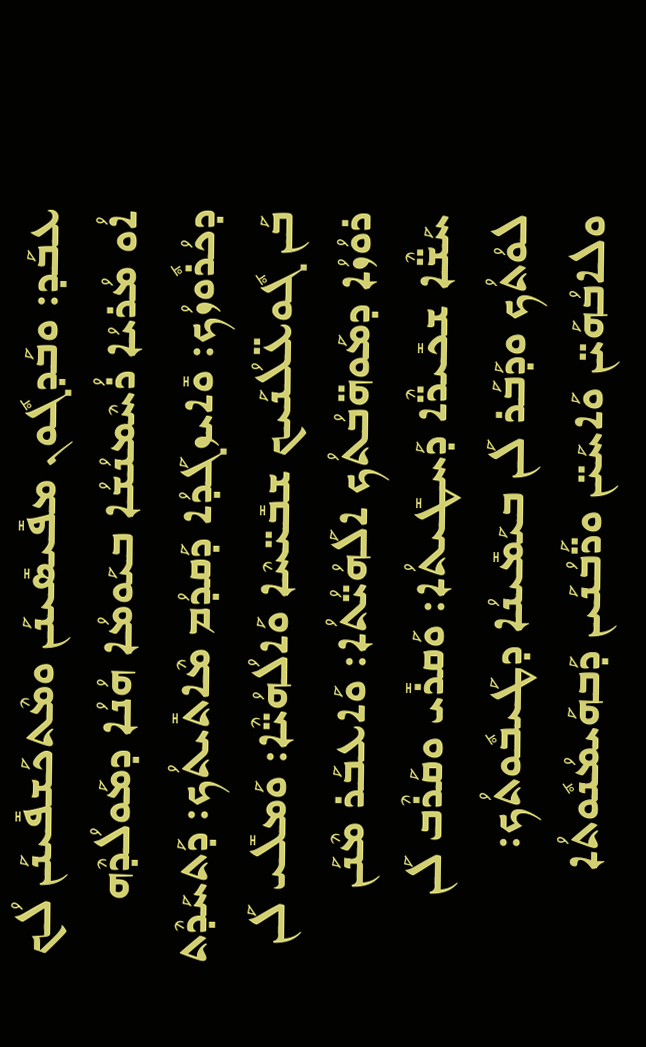ܥܒܰܕ: ܘܒܰܕܓܽܘܢ ܡܦܺܝܣܺܝܢܰܢ ܘܡܶܬܟܰܫܦܺܝܢܰܢ ܠܳܟ ܐܳܘ ܡܳܪܝܳܐ ܪܳܚܶܡܢܳܫܳܐ ܒܝܰܘܡܳܐ ܗܳܢܳܐ ܕܡܰܘܠܳܕܶܗ ܕܟܳܪܽܘܙܳܟ: ܘܺܐܝܙܓܰܕܳܐ ܕܰܩܕܳܡ ܡܶܐܬܺܝܬܳܟ: ܕܰܬܚܰܕܶܬ ܒܰܢ ܓܽܘܥ̈ܠܳܢܰܝܟ ܫܒܺܝ̈ܚܶܐ ܘܰܐܠܳܗܳܝ̈ܶܐ: ܘܰܡܠܺܝ ܠܰܢ ܪܘܳܙܳܐ ܕܡܰܘܗ̈ܒܳܬܳܟ ܐܠܰܗܳܝ̈ܳܬܳܐ: ܘܰܐܥܒܰܪ ܡܶܢܰܢ ܚܰܫ̈ܶܐ ܫܟܺܝܪ̈ܶܐ ܕܰܚܛܺܝܬܳܐ: ܘܰܩܪܺܝ ܘܩܰܪܶܒ ܠܰܢ ܠܘܳܬܳܟ ܘܕܰܒܰܪ ܠܰܢ ܒܝܰܡܺܝܢܳܐ ܕܛܰܝܒܽܘܬܳܟ: ܘܠܐܒܳܗܰܝ̈ܢ ܘܰܐܚܰܝ̈ܢ ܘܪ̈ܰܒܳܢܰܝܢ ܕܰܒܗܰܝܡܳܢܽܘܬܳܐ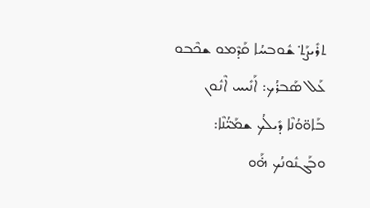ܬܪܺܝܨܰܬ݀ ܫܽܘܒܚܳܐ ܩܰܕܶܡܘ ܫܟܶܒܘ ܥܰܠ ܣܰܒܪܳܟ: ܐܰܢܺܝܚ ܐܶܢܽܘܢ ܒܰܐܘ̈ܘܳܢܶܐ ܕܺܝܠܳܟ ܫܡܰܝ̈ܳܢܶܐ: ܘܒܰܓܢܽܘܢܳܟ ܗ̇ܰܘ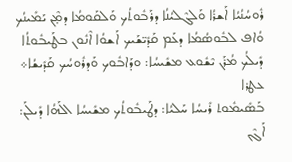ܪܽܘܚܳܢܳܝܳܐ ܐܰܫܪܳܐ ܘܰܠܓܶܠܝܳܢܳܐ ܕܪܰܒܽܘܬܳܟ ܘܰܠܩܰܘܡܳܐ ܕܡ̣ܶܢ ܝܰܡܺܝܢܳܟ ܘܳܐܦ ܠܒܽܘܣܳܡܳܐ ܕܥܰܡ ܩܰܕܺܝ̈ܫܰܝܟ ܐܰܫܘܳܐ ܐܶܢܽܘܢ ܒܛܰܝܒܽܘܬܳܐ ܕܺܝܠܳܟ ܡܳܪܰܢ ܝܶܫܽܘܥ ܡܫܺܝܚܳܐ: ܘܕܰܐܒܽܘܟ ܘܰܕܪܽܘܚܳܟ ܩܰܕܺܝܫܳܐ܀
ܥܛܪܐ
ܒܰܣܺܝܡܽܘܬ ܪܺܝܚܳܐ ܚܰܠܝܳܐ: ܕܛܰܝܒܽܘܬܳܟ ܡܫܺܝܚܳܐ ܐܠܰܗܳܐ ܕܺܝܠܰܢ: ܐܰܓܶܢ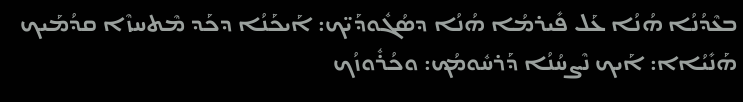ܒܥܶܕܳܢܳܐ ܗܳܢܳܐ ܥܰܠ ܦܺܝܪܡܳܐ ܗܳܢܳܐ ܕܣܳܓܽܘܕܰܝ̈ܟ: ܐܰܝܟܰܢܳܐ ܕܟܰܕ ܡܶܬܚܙܶܐ ܩܕܳܡܰܝܟ ܗܰܢܺܝܳܐܐ: ܐܰܝܟ ܢܶܨܚܳܢܳܐ ܕܰܪܚܽܘܡܳܟ: ܘܟܳܪܽܘܙܳܟ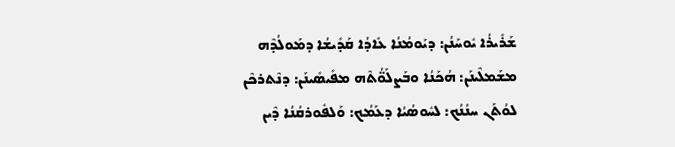ܫܰܪܺܝܪܳܐ ܝܽܘܚܰܢܳܢ: ܕܝܰܘܡܳܢܳܐ ܥܺܐܕܳܐ ܩܰܕܺܝܫܳܐ ܕܡܰܘܠܳܕܶܗ ܡܫܰܡܠܶܝܢܰܢ: ܗܳܟܰܢܳܐ ܘܒܰܨܠܰܘ̈ܳܬܶܗ ܡܦܺܝܣܺܝܢܰܢ: ܕܢܶܬܪܟܶܢ ܠܘܳܬܰܢ ܚܢܳܢܳܟ: ܠܚܽܘܣܳܝܳܐ ܕܥܰܡܳܟ: ܘܰܠܦܽܘܪܩܳܢܳܐ ܕܶܝܢ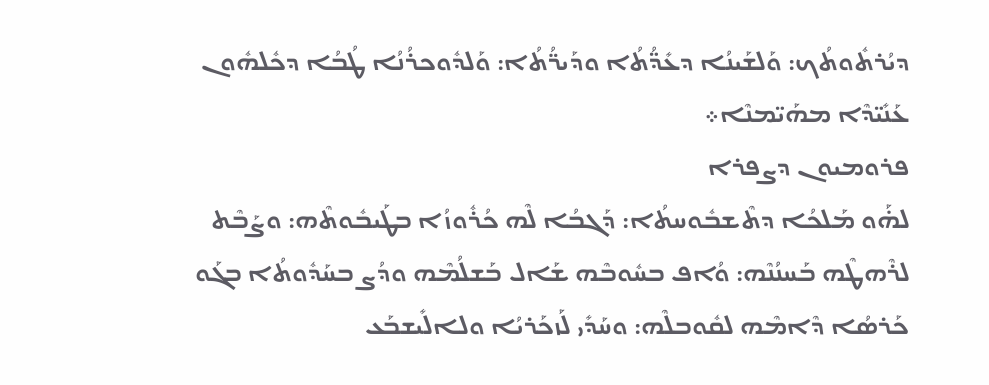ܕܝܳܪܬܽܘܬܳܟ: ܘܰܠܫܰܝܢܳܐ ܕܥܺܕ̈ܳܬܳܐ ܘܕܰܝܪ̈ܳܬܳܐ: ܘܰܠܕܽܘܟܪܳܢܳܐ ܛܳܒܳܐ ܕܟܽܠܗܽܘܢ ܥܰܢܺܝ̈ܕܶܐ ܡܗܰܝ̈ܡܢܶܐ܀
ܦܪܘܡܝܘܢ ܕܨܦܪܐ
ܠܗ̇ܰܘ ܡܰܠܟܳܐ ܕܬܶܫܒܽܘܚܬܳܐ: ܕܰܓܒܳܐ ܠܶܗ ܟܳܪܽܘܙܳܐ ܒܛܰܝܒܽܘܬܶܗ: ܘܨܰܒܶܬ ܠܪܶܗܛܶܗ ܒܰܚܢܳܢܶܗ: ܘܳܐܦ ܒܚܽܘܒܶܗ ܫܰܐܠ ܒܰܫܠܳܡܶܗ ܘܕܳܨ ܒܚܰܕܽܘܬܳܐ ܒܓܰܘ ܟܰܪܣܳܐ ܕܶܐܡܶܗ ܠܩܽܘܒܠܶܗ: ܘܚܰܕܺܝ ܠܰܙܟܰܪܝܳܐ ܘܠܐܠܺܝܫܒܰܥ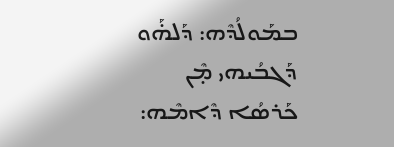ܒܡܰܘܠܳܕܶܗ: ܕܰܠܗ̇ܰܘ ܕܰܓܒܳܝܗܝ ܡ̣ܶܢ ܟܰܪܣܳܐ ܕܶܐܡܶܗ: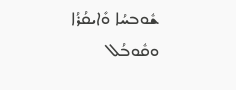ܫܽܘܒܚܳܐ ܘܺܐܝܩܳܪܳܐ ܘܩܽܘܒܳܠ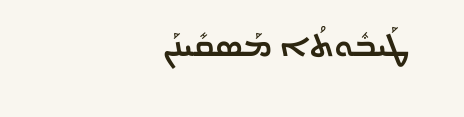ܛܰܝܒܽܘܬܳܐ ܡܰܣܩܺܝܢܰܢ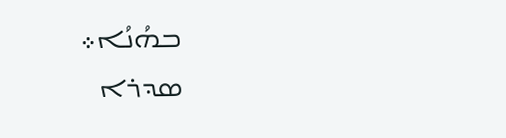ܒܗܳܢܳܐ܀
ܣܕܪܐ